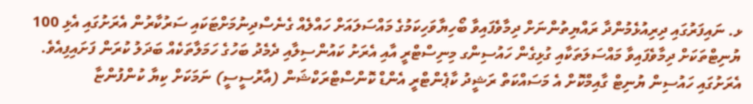ޅ. ނައިފަރުގައި ދިރިއުޅެމުންދާ ރައްޔިތުންނަށް ދިމާވެފައިވާ ބޯހިޔާވަހިކަމުގެ މައްސަލައަށް ހައްލެއް ގެނެސްދިނުމަށްޓަކައި ސަރުކާރުން އެރަށުގައި އެޅި 100 ޔުނިޓްތަކަށް ދިމާވެފައިވާ މައްސަލަތަކާއި ގުޅިގެން ހައުސިންގ މިނިސްޓްރީ އާއި އެރަށު ކައުންސިލާއި ދެމެދު ބަހުގެ ހަމަލާތަކެއް ބަދަލު ކުރަން ފަށައިފިއެވެ.
އެރަށުގައި ހައުސިން ޔުނިޓް ގާއިމްކޮށް އެ މަސައްކަތް ރަޝީދު ކާޕެންޓްރީ އެންޑް ކޮންސްޓްރަކްޝަން (އާރުސީސީ) ނަމަކަށް ކިޔާ ކުންފުންޏާ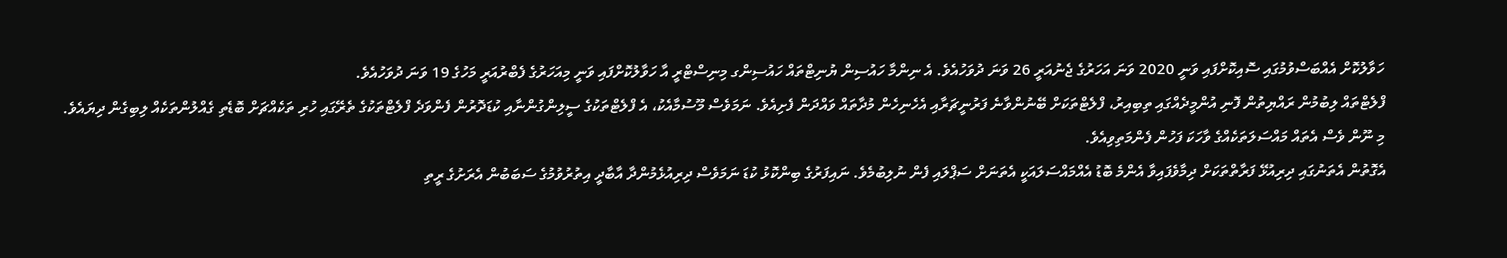ހަވާލުކޮށް އެއްބަސްވުމުގައި ސޮއިކޮށްފައި ވަނީ 2020 ވަނަ އަހަރުގެ ޖެނުއަރީ 26 ވަނަ ދުވަހުއެވެ. އެ ނިންމާ ހައުސިން ޔުނިޓްތައް ހައުސިންގ މިނިސްޓްރީ އާ ހަވާލުކޮށްފައި ވަނީ މިއަހަރުގެ ފެބްރުއަރީ މަހުގެ 19 ވަނަ ދުވަހުއެވެ.
ފްލެޓްތައް ލިބުމުން ރައްޔިތުން ފޮނި އުންމީދެއްގައި ތިބިއިރު، ފްލެޓްތަކަށް ބޭނުންވާނެ ފަރުނީޗަރާއި އެހެނިހެން މުދާތައް ވައްދަން ފެށިއެވެ. ނަމަވެސް މޫސުމާއެކު، އެ ފްލެޓްތަކުގެ ސީލިންގުންނާއި ކުޑަދޮރުން ފެންވަދެ ފްލެޓްތަކުގެ ތެރޭގައި ހުރި ތަކެއްޗަށް ބޮޑެތި ގެއްލުންތަކެއް ލިބިގެން ދިޔައެވެ.
މި ނޫން ވެސް އެތައް މައްސަލަތަކެއްގެ ވާހަކަ ފަހުން ފެންމަތިވިއެވެ.
އެގޮތުން އެތަނުގައި ދިރިއުޅޭ ފަރާތްތަކަށް ދިމާވެފައިވާ އެންމެ ބޮޑު އެއްމައްސަލައަކީ އެތަނަށް ސަޕްލައި ފެން ނުލިބުމެވެ. ނައިފަރުގެ ބިންކޮޅު ކުޑަ ނަމަވެސް ދިރިއުޅެމުންދާ އާބާދީ އިތުރުވުމުގެ ސަބަބުން އެރަށުގެ ރީތި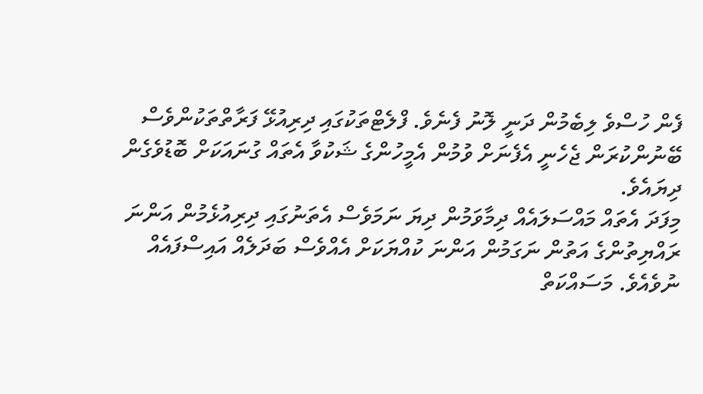ފެން ހުސްވެ ލިބެމުން ދަނީ ލޮނު ފެނެވެ. ފްލެޓްތަކުގައި ދިރިއުޅޭ ފަރާތްތަކުންވެސް ބޭނުންކުރަން ޖެހެނީ އެފެނަށް ވުމުން އެމީހުންގެ ޝަކުވާ އެތައް ގުނައަކަށް ބޮޑުވެގެން ދިޔައެވެ.
މިފަދަ އެތައް މައްސަލައެއް ދިމާވަމުން ދިޔަ ނަމަވެސް އެތަނުގައި ދިރިއުޅެމުން އަންނަ ރައްޔިތުންގެ އަތުން ނަގަމުން އަންނަ ކުއްޔަކަށް އެއްވެސް ބަދަލެއް އައިސްފައެއް ނުވެއެވެ. މަސައްކަތް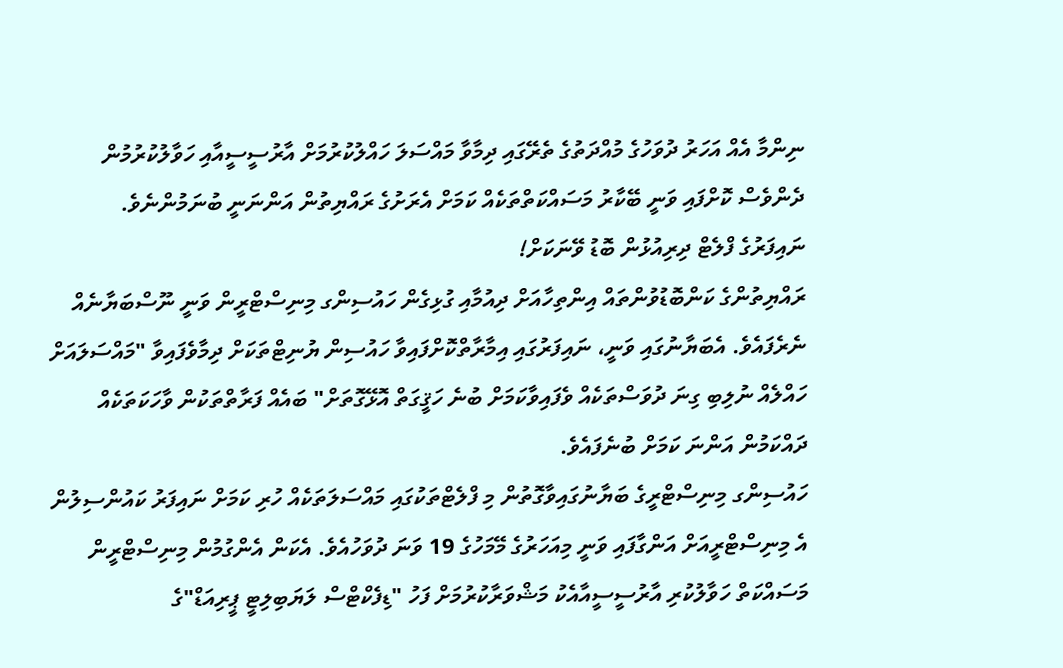ނިންމާ އެއް އަހަރު ދުވަހުގެ މުއްދަތުގެ ތެރޭގައި ދިމާވާ މައްސަލަ ހައްލުކުރުމަށް އާރުސީސީއާއި ހަވާލުކުރުމުން ދެންވެސް ކޮށްފައި ވަނީ ބޭކާރު މަސައްކަތްތަކެއް ކަމަށް އެރަށުގެ ރައްޔިތުން އަންނަނީ ބުނަމުންނެވެ.
ނައިފަރުގެ ފްލެޓް ދިރިއުޅުން ބޮޑު ވޭނަކަށް!
ރައްޔިތުންގެ ކަންބޮޑުވުންތައް އިންތިހާއަށް ދިއުމާއި ގުޅިގެން ހައުސިންގ މިނިސްޓްރީން ވަނީ ނޫސްބަޔާނެއް ނެރެފައެވެ. އެބަޔާނުގައި ވަނީ، ނައިފަރުގައި އިމާރާތްކޮށްފައިވާ ހައުސިން ޔުނިޓްތަކަށް ދިމާވެފައިވާ "މައްސަލައަށް ހައްލެއް ނުލިބި ގިނަ ދުވަސްތަކެއް ވެފައިވާކަމަށް ބުނެ ހަޤީގަތް އޮޅޭގޮތަށް" ބައެއް ފަރާތްތަކުން ވާހަކަތަކެއް ދައްކަމުން އަންނަ ކަމަށް ބުނެފައެވެ.
ހައުސިންގ މިނިސްޓްރީގެ ބަޔާނުގައިވާގޮތުން މި ފްލެޓްތަކުގައި މައްސަލަތަކެއް ހުރި ކަމަށް ނައިފަރު ކައުންސިލުން އެ މިނިސްޓްރީއަށް އަންގާފައި ވަނީ މިއަހަރުގެ މޭމަހުގެ 19 ވަނަ ދުވަހުއެވެ. އެކަން އެންގުމުން މިނިސްޓްރީން މަސައްކަތް ހަވާލުކުރި އާރުސީސީއާއެކު މަޝްވަރާކުރުމަށް ފަހު "ޑިފެކްޓްސް ލަޔަބިލިޓީ ޕީރިއަޑް"ގެ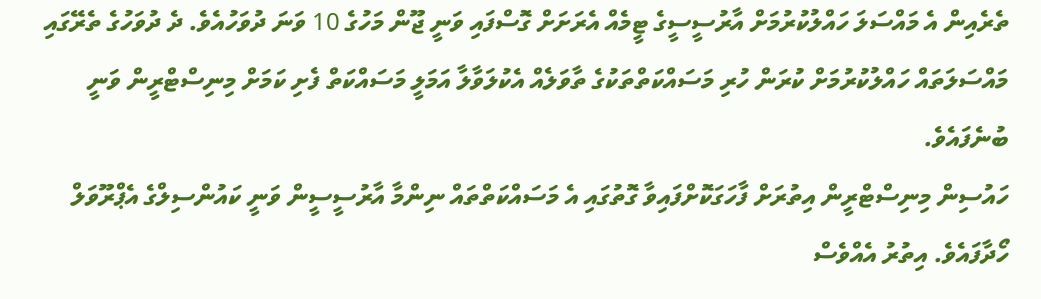ތެރެއިން އެ މައްސަލަ ހައްލުކުރުމަށް އާރުސީސީގެ ޓީމެއް އެރަށަށް ގޮސްފައި ވަނީ ޖޫން މަހުގެ 10 ވަނަ ދުވަހުއެވެ. ދެ ދުވަހުގެ ތެރޭގައި މައްސަލަތައް ހައްލުކުރުމަށް ކުރަން ހުރި މަސައްކަތްތަކުގެ ތާވަލެއް އެކުލަވާލާ އަމަލީ މަސައްކަތް ފެށި ކަމަށް މިނިސްޓްރީން ވަނީ ބުނެފައެވެ.
ހައުސިން މިނިސްޓްރީން އިތުރަށް ފާހަގަކޮށްފައިވާ ގޮތުގައި އެ މަސައްކަތްތައް ނިންމާ އާރުސީސީން ވަނީ ކައުންސިލްގެ އެޕްރޫވަލް ހޯދާފައެވެ. އިތުރު އެއްވެސް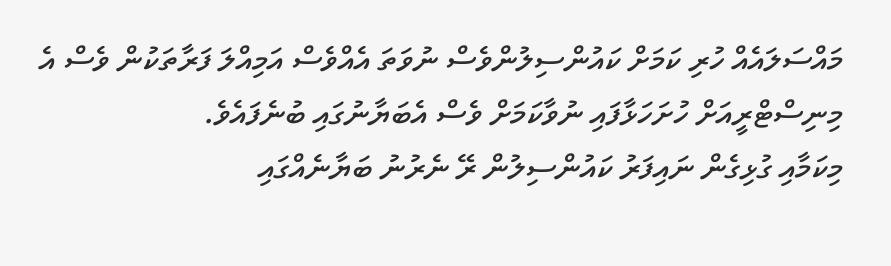މައްސަލައެއް ހުރި ކަމަށް ކައުންސިލުންވެސް ނުވަތަ އެއްވެސް އަމިއްލަ ފަރާތަކުން ވެސް އެ މިނިސްޓްރީއަށް ހުށަހަޅާފައި ނުވާކަމަށް ވެސް އެބަޔާނުގައި ބުނެފައެވެ.
މިކަމާއި ގުޅިގެން ނައިފަރު ކައުންސިލުން ރޭ ނެރުނު ބަޔާނެއްގައި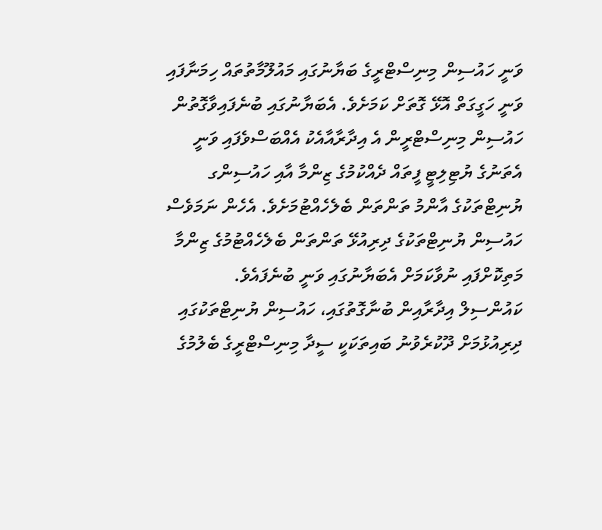ވަނީ ހައުސިން މިނިސްޓްރީގެ ބަޔާނުގައި މައުލޫމާތުތައް ހިމަނާފައި ވަނީ ހަގީގަތް އޮޅޭ ގޮތަށް ކަމަށެވެ. އެބަޔާނުގައި ބުނެފައިވާގޮތުން ހައުސިން މިނިސްޓްރީން އެ އިދާރާއާއެކު އެއްބަސްވެފައި ވަނީ އެތަނުގެ ޔުޓިލިޓީ ފީތައް ދެއްކުމުގެ ޒިންމާ އާއި ހައުސިންގ ޔުނިޓްތަކުގެ އާންމު ތަންތަން ބެލެހެއްޓުމަށެވެ. އެހެން ނަމަވެސް ހައުސިން ޔުނިޓްތަކުގެ ދިރިއުޅޭ ތަންތަން ބެލެހެއްޓުމުގެ ޒިންމާ މަތިކޮށްފައި ނުވާކަމަށް އެބަޔާނުގައި ވަނީ ބުނެފައެވެ.
ކައުންސިލް އިދާރާއިން ބުނާގޮތުގައި، ހައުސިން ޔުނިޓްތަކުގައި ދިރިއުޅުމަށް ދޫކުރެވުނު ބައިތަކަކީ ސީދާ މިނިސްޓްރީގެ ބެލުމުގެ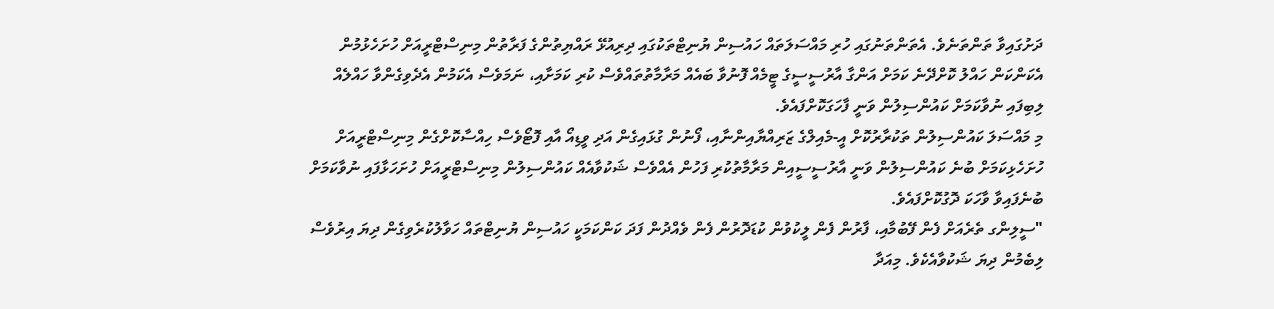ދަށުގައިވާ ތަންތަނެވެ. އެތަންތަނުގައި ހުރި މައްސަލަތައް ހައުސިން ޔުނިޓްތަކުގައި ދިރިއުޅޭ ރައްޔިތުންގެ ފަރާތުން މިނިސްޓްރީއަށް ހުށަހެޅުމުން އެކަންކަން ހައްލު ކޮށްދޭނެ ކަމަށް އަންގާ އާރުސީސީގެ ޓީމެއް ފޮނުވާ ބައެއް މަރާމާތުތައްވެސް ކުރި ކަމަށާއި، ނަމަވެސް އެކަމުން އެދެވިގެންވާ ހައްލެއް ލިބިފައި ނުވާކަމަށް ކައުންސިލުން ވަނީ ފާހަގަކޮށްފައެވެ.
މި މައްސަލަ ކައުންސިލުން ތަކުރާރުކޮށް އީ-މެއިލްގެ ޒަރިއްޔާއިންނާއި، ފޯނުން ގުޅައިގެން އަދި ވީޑިއޯ އާއި ފޮޓޯވެސް ހިއްސާކޮށްގެން މިނިސްޓްރީއަށް ހުށަހެޅިކަމަށް ބުނެ ކައުންސިލުން ވަނީ އާރުސީސީއިން މަރާމާތުކުރި ފަހުން އެއްވެސް ޝަކުވާއެއް ކައުންސިލުން މިނިސްޓްރީއަށް ހުށަހަޅާފައި ނުވާކަމަށް ބުނެފައިވާ ވާހަކަ ދޮގުކޮށްފައެވެ.
"ސީލިންގ ތެރެއަށް ފެން ފޭބުމާއި، ފާރުން ފެން ލީކުވުން ކުޑަދޮރުން ފެން ވެއްދުން ފަދަ ކަންކަމަކީ ހައުސިން ޔުނިޓްތައް ހަވާލުކުރެވިގެން ދިޔަ އިރުވެސް ލިބެމުން ދިޔަ ޝަކުވާއެކެވެ. މިއަދާ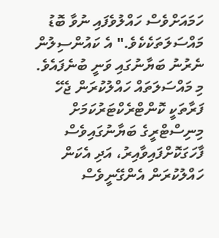ހަމައަށްވެސް ހައްލުވެފައި ނުވާ ބޮޑު މައްސަލަތަކެކެވެ." އެ ކައުންސިލުން ނެރުނު ބަޔާނުގައި ވަނީ ބުނެފައެވެ.
މި މައްސަލަތައް ހައްލުކުރަން ޖެހޭ ފަރާތަކީ ކޮންޓްރެކްޓަރުކަމަށް މިނިސްޓްރީގެ ބަޔާނުގައިވެސް ފާހަގަކޮށްފައިވާއިރު، އަދި އެކަން ހައްލުކުރަން އެންގޭނީވެސް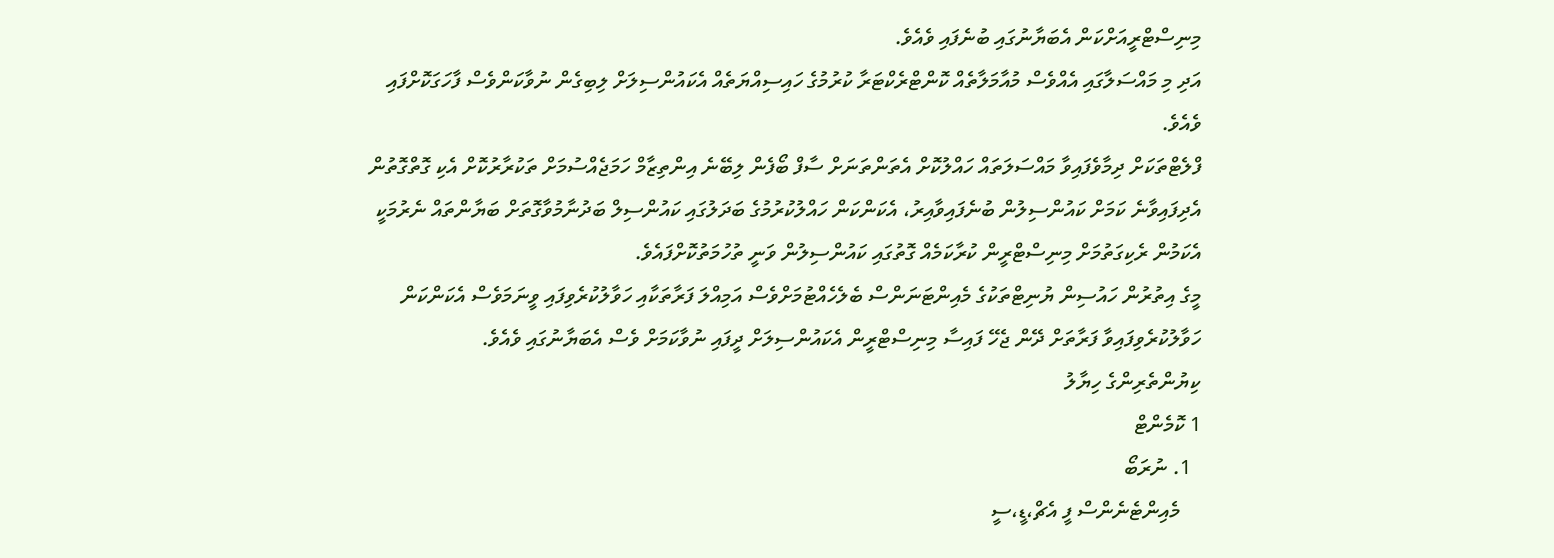މިނިސްޓްރީއަށްކަން އެބަޔާނުގައި ބުނެފައި ވެއެވެ.
އަދި މި މައްސަލާގައި އެއްވެސް މުއާމަލާތެއް ކޮންޓްރެކްޓަރާ ކުރުމުގެ ހައިސިއްޔަތެއް އެކައުންސިލަށް ލިބިގެން ނުވާކަންވެސް ފާހަގަކޮށްފައި ވެއެވެ.
ފްލެޓްތަކަށް ދިމާވެފައިވާ މައްސަލަތައް ހައްލުކޮށް އެތަންތަނަށް ސާފް ބޯފެން ލިބޭނެ އިންތިޒާމް ހަމަޖެއްސުމަށް ތަކުރާރުކޮށް އެކި ގޮތްގޮތުން އެދިފައިވާނެ ކަމަށް ކައުންސިލުން ބުނެފައިވާއިރު، އެކަންކަން ހައްލުކުރުމުގެ ބަދަލުގައި ކައުންސިލް ބަދުނާމުވާގޮތަށް ބަޔާންތައް ނެރުމަކީ އެކަމުން ރެކިގަތުމަށް މިނިސްޓްރީން ކުރާކަމެއް ގޮތުގައި ކައުންސިލުން ވަނީ ތުހުމަތުކޮށްފައެވެ.
މީގެ އިތުރުން ހައުސިން ޔުނިޓްތަކުގެ މެއިންޓަނަންސް ބެލެހެއްޓުމަށްވެސް އަމިއްލަ ފަރާތަކާއި ހަވާލުކުރެވިފައި ވީނަމަވެސް އެކަންކަން ހަވާލުކުރެވިފައިވާ ފަރާތަށް ދޭން ޖެހޭ ފައިސާ މިނިސްޓްރީން އެކައުންސިލަށް ދީފައި ނުވާކަމަށް ވެސް އެބަޔާނުގައި ވެއެވެ.
ކިޔުންތެރިންގެ ހިޔާލު
1 ކޮމެންޓް
  1. ނުރަބޯ
    މެއިންޓެނެންސް ފީ އެޗް،ޑީ،ސީ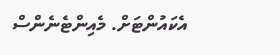އެކައުންޓަށް. މެއިންޓެނެންސް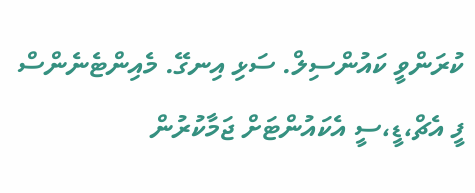ކުރަންވީ ކައުންސިލް. ސަޅި އިނގޭ. މެއިންޓެނެންސް ފީ އެޗް،ޑީ،ސީ އެކައުންޓަށް ޖަމާކުރުން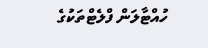ހުއްޓާލަން ފްލެޓްތަކުގެ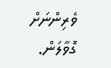ވެރިންނަށް ގޮވާލަން.